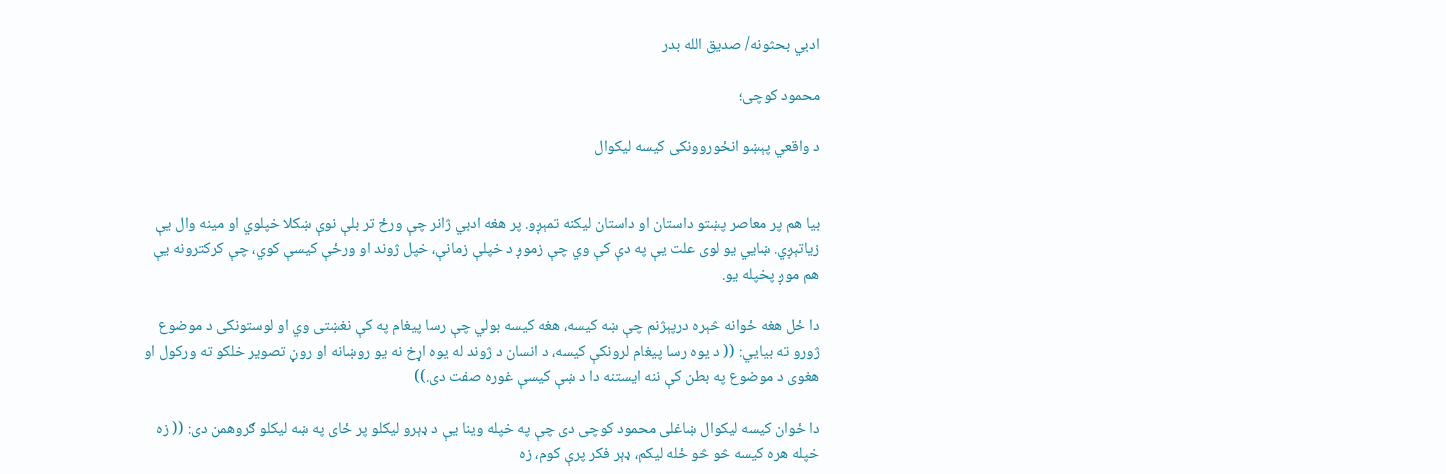ادبي بحثونه/ صدیق الله بدر

محمود کوچی؛

د واقعي پېښو انځوروونکی کیسه لیکوال


بیا هم پر معاصر پښتو داستان او داستان لیکنه تمېږو. پر هغه ادبي ژانر چې ورځ تر بلې نوې ښکلا خپلوي او مينه وال يې زیاتېږي. ښايي يو لوی علت يې په دې کې وي چې زموږ د خپلې زمانې، خپل ژوند او ورځې کيسې کوي، چې کرکترونه يې هم موږ پخپله یو.

دا ځل هغه ځوانه څېره درپېژنم چې ښه کیسه، هغه کیسه بولي چې رسا پیغام په کې نغښتی وي او لوستونکی د موضوع ژورو ته بیايي: (( د یوه رسا پیغام لرونکې کیسه، د انسان د ژوند له یوه اړخ نه یو روښانه او روڼ تصویر خلکو ته ورکول او هغوی د موضوع په بطن کې ننه ایستنه دا د ښې کيسې غوره صفت دی.))

دا ځوان کیسه لیکوال ښاغلی محمود کوچی دی چې په خپله وینا یې د ډېرو لیکلو پر ځای په ښه لیکلو ګروهمن دی: (( زه خپله هره کیسه څو څو ځله لیکم، ډېر فکر پرې کوم، زه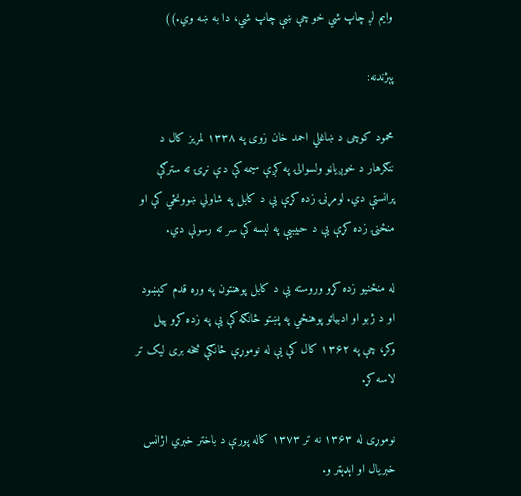وایم لږ چاپ شي خو چې ښې چاپ شي، دا به ښه وي.))

پېژندنه:

محمود کوچی د ښاغلي احمد خان زوی په ۱۳۳۸ لمریز کال د ننګرهار د خوږياڼو ولسوالۍ په کږې سیمه کې دې نړۍ ته سترګې پرانستې دي. لومړنۍ زده کړې یې د کابل په شاولي ښوونځي کې او منځنۍ زده کړې يې د حبیبیې په لېسه کې سر ته رسولې دي.

له منځنیو زده کړو وروسته یې د کابل پوهنتون په وره قدم کېښود او د ژبو او ادبیاتو پوهنځي په پښتو څانګه کې یې په زده کړو پیل وکړ، چې په ۱۳۶۲ کال کې یې له نوموړې څانګې څخه بری لیک تر لاسه کړ.

نوموړی له ۱۳۶۳ نه تر ۱۳۷۳ کاله پورې د باختر خبري اژانس خبریال او اېډېټر و.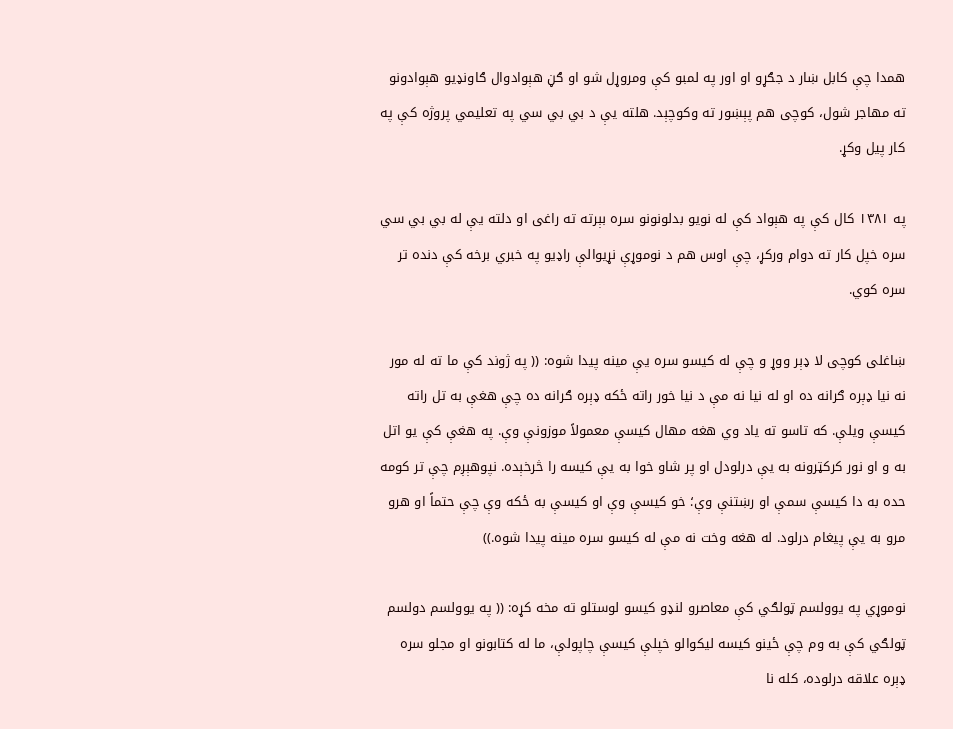همدا چې کابل ښار د جګړو او اور په لمبو کې ومروړل شو او ګڼ هېوادوال ګاونډیو هېوادونو ته مهاجر شول، کوچی هم پېښور ته وکوچېد. هلته یې د بي بي سي په تعلیمي پروژه کې په کار پیل وکړ.

په ۱۳۸۱ کال کې په هېواد کې له نویو بدلونونو سره بېرته ته راغی او دلته یې له بي بي سي سره خپل کار ته دوام ورکړ، چې اوس هم د نوموړې نړيوالې راډیو په خبري برخه کې دنده تر سره کوي.

ښاغلی کوچی لا ډېر ووړ و چې له کیسو سره یې مینه پیدا شوه: (( په ژوند کې ما ته له مور نه نیا ډېره ګرانه ده او له نیا نه مې د نیا خور راته ځکه ډېره ګرانه ده چې هغې به تل راته کیسې ویلې. که تاسو ته یاد وي هغه مهال کیسې معمولاً موزونې وې. په هغې کې یو اتل به و او نور کرکټرونه به یې درلودل او پر شاو خوا به یې کیسه را څرخېده. نپوهېږم چې تر کومه حده به دا کیسې سمې او رښتنې وې؛ خو کیسې وې او کیسې به ځکه وې چې حتماً او هرو مرو به یې پيغام درلود. له هغه وخت نه مې له کیسو سره مینه پیدا شوه.))

نوموړي په یوولسم ټولګي کې معاصرو لنډو کیسو لوستلو ته مخه کړه: (( په یوولسم دولسم ټولګي کې به وم چې ځینو کیسه لیکوالو خپلې کیسې چاپولې، ما له کتابونو او مجلو سره ډېره علاقه درلوده، کله نا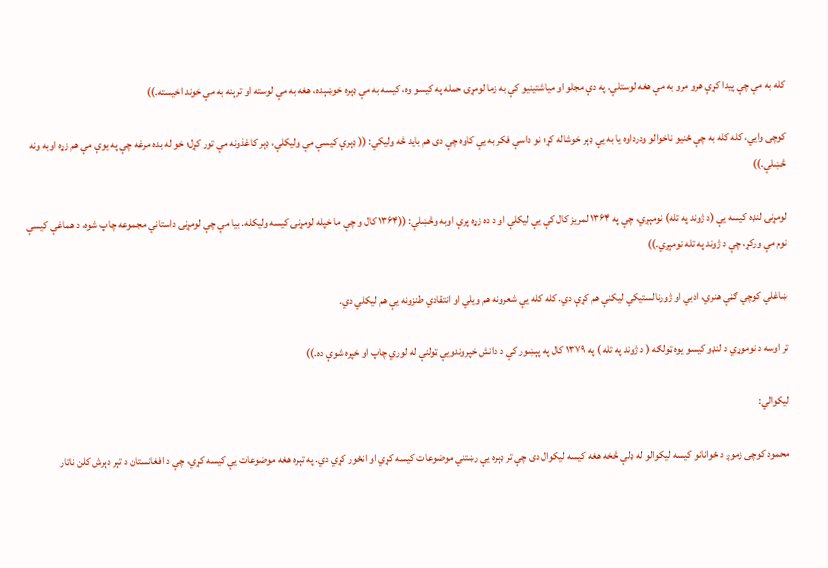کله به مې چې پیدا کړې هرو مرو به مې هغه لوستلې. په دې مجلو او میاشتینيو کې به زما لومړۍ حمله په کیسو وه، کیسه به مې ډېره خوښېده، هغه به مې لوسته او ترېنه به مې خوند اخیسته.))

کوچی وايي، کله کله به چې ځنیو ناخوالو ودرداوه یا به یې ډېر خوشاله کړ؛ نو داسې فکر به يې کاوه چې دی هم باید څه ولیکي: (( ډېرې کیسې مې ولیکلې، ډېر کاغذونه مې تور کړل؛ خو له بده مرغه چې په یوې مې هم زړه اوبه ونه څښلې.))

لومړنۍ لنډه کیسه یې (د ژوند په تله) نومېږي، چې په ۱۳۶۴ لمریز کال کې یې لیکلې او د ده زړه پرې اوبه وڅښلې: ((۱۳۶۴ کال و چې ما خپله لومړنۍ کیسه ولیکله. بیا مې چې لومړنۍ داستاني مجموعه چاپ شوه، د هماغې کیسې نوم مې ورکړ، چې د ژوند په تله نومېږي.))

ښاغلي کوچي ګڼې هنري، ادبي او ژورنالستیکي لیکنې هم کړې دي. کله کله یې شعرونه هم ویلي او انتقادي طنزونه یې هم لیکلي دي.

تر اوسه د نوموړي د لنډو کیسو یوه ټولګه ( د ژوند په تله ) په ۱۳۷۹ کال په پېښور کې د دانش خپروندویې ټولنې له لوري چاپ او خپره شوې ده.))

لیکوالي:

محمود کوچی زموږ د ځوانانو کیسه لیکوالو له ډلې څخه هغه کیسه لیکوال دی چې تر ډېره یې رښتني موضوعات کیسه کړي او انځور کړي دي. په تېره هغه موضوعات يې کیسه کړي، چې د افغانستان د تېر دېرش کلن ناتار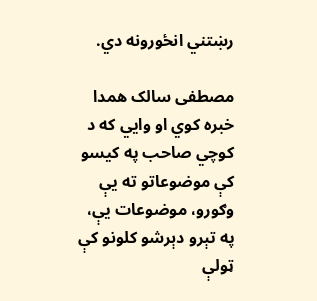رښتني انځورونه دي.

مصطفی سالک همدا خبره کوي او وايي که د کوچي صاحب په کیسو کې موضوعاتو ته یې وګورو، موضوعات يې، په تېرو دېرشو کلونو کې ټولې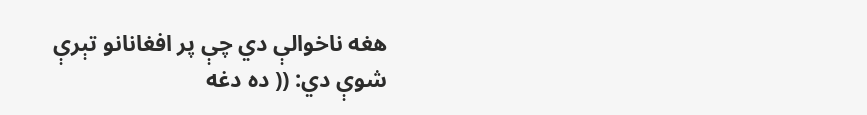هغه ناخوالې دي چې پر افغانانو تېرې شوې دي: (( ده دغه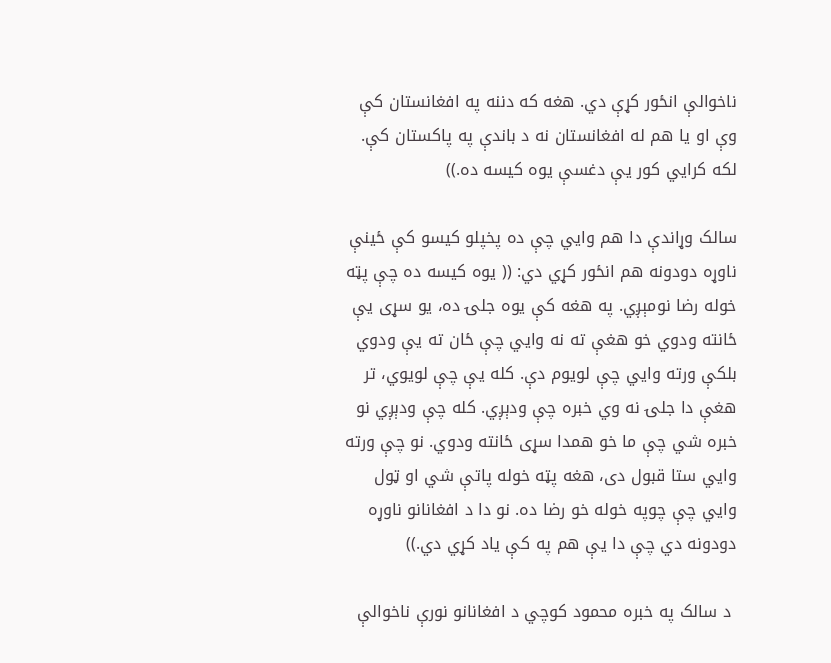ناخوالې انځور کړې دي. هغه که دننه په افغانستان کې وې او یا هم له افغانستان نه د باندې په پاکستان کې. لکه کرايي کور يې دغسې یوه کیسه ده.))

سالک وړاندې دا هم وايي چې ده پخپلو کیسو کې ځینې ناوړه دودونه هم انځور کړي دي: (( یوه کیسه ده چې پټه خوله رضا نومېږي. په هغه کې یوه جلۍ ده، یو سړی یې ځانته ودوي خو هغې ته نه وايي چې ځان ته یې ودوي بلکې ورته وايي چې لويوم دې. کله یې چې لویوي، تر هغې دا جلۍ نه وي خبره چې ودېږي. کله چې ودېږي نو خبره شي چې ما خو همدا سړی ځانته ودوي. نو چې ورته وايي ستا قبول دی، هغه پټه خوله پاتې شي او ټول وايي چې چوپه خوله خو رضا ده. نو دا د افغانانو ناوړه دودونه دي چې دا یې هم په کې یاد کړي دي.))

 د سالک په خبره محمود کوچي د افغانانو نورې ناخوالې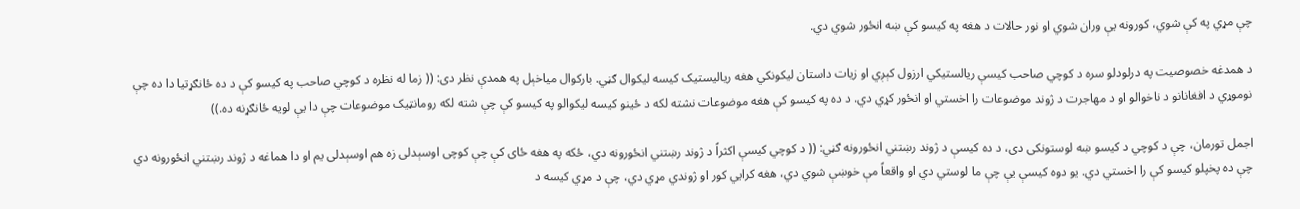چې مړي په کې شوي، کورونه یې وران شوي او نور حالات د هغه په کیسو کې ښه انځور شوي دي.

د همدغه خصوصیت په درلودلو سره د کوچي صاحب کیسې ریالستیکي ارزول کېږي او زیات داستان لیکونکي هغه ریالیستیک کیسه لیکوال ګڼي. بارکوال میاخېل په همدې نظر دی: (( زما له نظره د کوچي صاحب په کیسو کې د ده ځانګړتیا دا ده چې نوموړي د افغانانو د ناخوالو او د مهاجرت د ژوند موضوعات را اخستي او انځور کړي دي. د ده په کیسو کې هغه موضوعات نشته لکه د ځینو کیسه لیکوالو په کیسو کې چې شته لکه رومانټيک موضوعات چې دا يې لویه ځانګړنه ده.))

اجمل تورمان، چې د کوچي د کیسو ښه لوستونکی دی، د ده کیسې د ژوند رښتني انځورونه ګڼي: (( د کوچي کيسې اکثراً د ژوند رښتني انځورونه دي، ځکه په هغه ځای کې چې کوچی اوسېدلی زه هم اوسېدلی یم او دا هماغه د ژوند رښتني انځورونه دي چې ده پخپلو کیسو کې را اخستي دي. یو دوه کیسې یې چې ما لوستي دي او واقعاً مې خوښې شوي دي، هغه کرايي کور او ژوندي مړي دي، چې د مړي کیسه د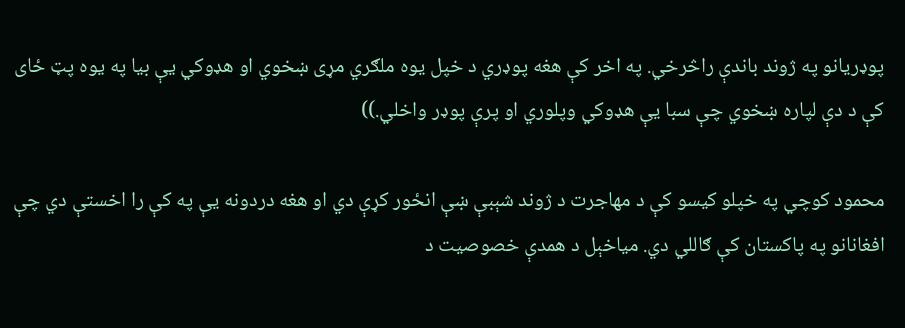پوډریانو په ژوند باندې راڅرخي. په اخر کې هغه پوډري د خپل یوه ملګري مړی ښخوي او هډوکي يې بیا په یوه پټ ځای کې د دې لپاره ښخوي چې سبا یې هډوکي وپلوري او پرې پوډر واخلي.))

محمود کوچي په خپلو کیسو کې د مهاجرت د ژوند شېبې ښې انځور کړې دي او هغه دردونه یې په کې را اخستې دي چې افغانانو په پاکستان کې ګاللي دي. میاخېل د همدې خصوصیت د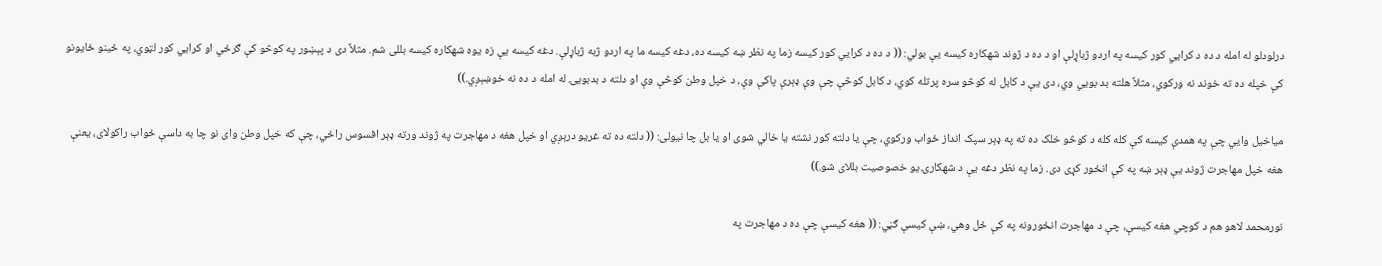درلودلو له امله د ده د کرايي کور کیسه په اردو ژباړلې او د ده د ژوند شهکاره کیسه یې بولي: (( د ده د کرايي کور کیسه زما په نظر ښه کيسه ده، دغه کیسه ما په اردو ژبه ژباړلې. دغه کیسه یې زه یوه شهکاره کیسه بللی شم. مثلاً دی د پېښور په کوڅو کې ګرځي او کرايي کور لټوي، په ځینو ځایونو کې خپله ده ته خوند نه ورکوي، مثلاً هلته بد بويي وي، دی یې د کابل له کوڅو سره پرتله کوي، د کابل کوڅې چې وې ډېرې پاکې وې، د خپل وطن کوڅې وې او دلته د بدبويۍ له امله د ده نه خوښېږي.))

میاخیل وايي چې په همدې کيسه کې کله کله د کوڅو خلک ده ته په ډېر سپک انداز ځواب ورکوي، چې یا دلته کور نشته یا خالي شوی او یا بل چا نیولی: (( دلته ده ته غریو درېږي او خپل هغه د مهاجرت په ژوند ورته ډېر افسوس راځي، چې که خپل وطن وای نو چا به داسې ځواب راکولای، یعنې هغه خپل مهاجرت ژوند یې ډېر ښه په کې انځور کړی دی. زما په نظر دغه یې د شهکارۍ یو خصوصیت بللای شو.))

نورمحمد لاهو هم د کوچي هغه کیسې، چې د مهاجرت انځورونه په کې ځل وهي، ښې کیسې ګڼي: (( هغه کیسې چې ده د مهاجرت په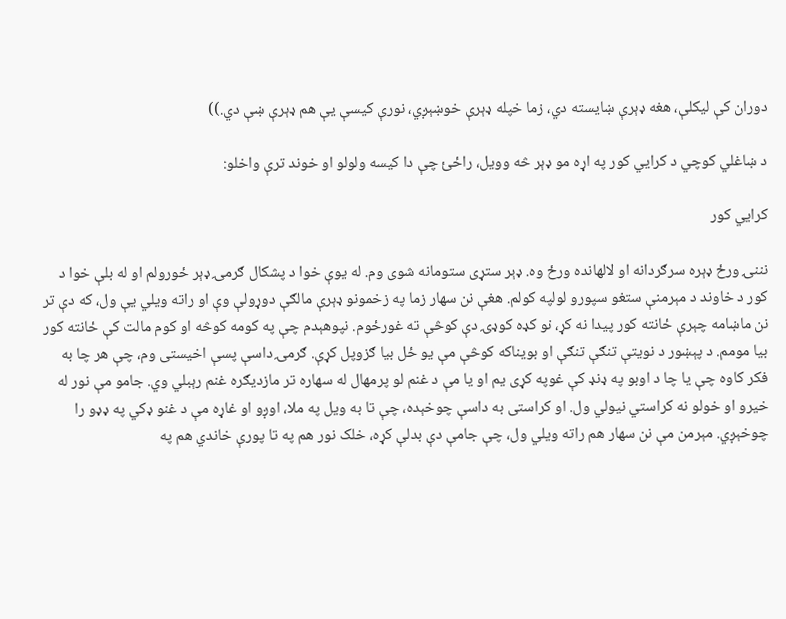دوران کې لیکلې، هغه ډېرې ښایسته دي، زما خپله ډېرې خوښېږي، نورې کیسې يې هم ډېرې ښې دي.))

د ښاغلي کوچي د کرایي کور په اړه مو ډېر څه وويل، راځئ چې دا کيسه ولولو او خوند ترې واخلو:

کرايي کور

نننۍ ورځ ډېره سرګردانه او لالهانده ورځ وه. ډېر ستړی ستومانه شوی وم. له یوې خوا د پشکال ګرمۍ ډېر ځورولم او له بلې خوا د کور د خاوند د مېرمنې ستغو سپورو لولپه کولم. هغې نن سهار زما په زخمونو ډېرې مالګې دوړولې وې او راته ویلي یې ول، که دې تر نن ماښامه چېرې ځانته کور پیدا نه کړ، نو کډه کوډۍ دې کوڅې ته غورځوم. نپوهېدم چې په کومه کوڅه او کوم مالت کې ځانته کور بیا مومم. د پېښور د نويتې تنګې تنګې او بویناکه کوڅې مې یو ځل بیا ګزوپل کړې. ګرمۍ داسې پسې اخیستی وم، چې هر چا به فکر کاوه چې یا چا د اوبو په ډنډ کې غوپه کړی یم او یا مې د غنم لو پرمهال له سهاره تر مازدیګره غنم رېبلي وي. جامو مې نور له خیرو او خولو نه کراستي نیولي ول. او کراستی به داسې چوخېده، چې تا به ویل په ملا، اوږو او غاړه مې د غنو ډکي په ډډو را چوخېږي. مېرمن مې نن سهار هم راته ویلي ول، چې جامې دې بدلې کړه، خلک نور هم په تا پورې خاندي هم په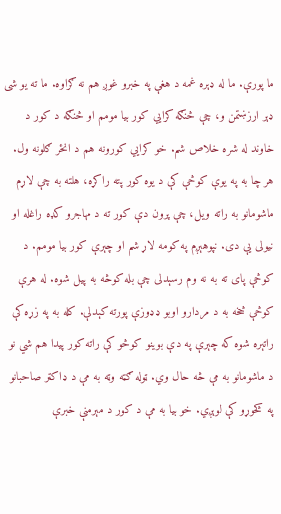ما پورې. ما له ډېره غمه د هغې په خبرو غوږ هم نه ګراوه. ما ته یو شی ډېر ارزښتمن و، چې څنګه کرايي کور بیا مومم او څنګه د کور د خاوند له شره خلاص شم. خو کرايي کورونه هم د انځر ګلونه ول. هر چا به په یوې کوڅې کې د یوه کور پته راکړه، هلته به چې لاړم ماشومانو به راته ویل، چې پرون دې کور ته د مهاجرو کډه راغله او نیولی یې دی. نپوهېږم په کومه لاړ شم او چېرې کور بیا مومم. د کوڅې پای ته به نه وم رسېدلی چې بله کوڅه به پیل شوه. له هرې کوڅې څخه به د مردارو اوبو ډډوزې پورته کېدلې. کله به په زړه کې راتېره شوه که چېرې په دې بوینو کوڅو کې راته کور پیدا هم شي نو د ماشومانو به مې څه حال وي. ټوله ګټه وټه به مې د ډاکټر صاحبانو په کڅوړو کې لوېږي. خو بیا به مې د کور د مېرمنې خبرې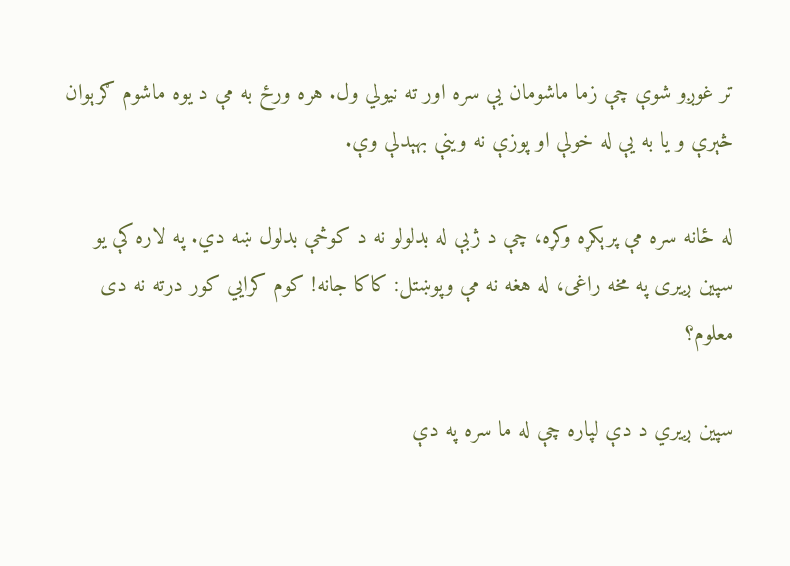تر غوږو شوې چې زما ماشومان یې سره اور ته نیولي ول. هره ورځ به مې د یوه ماشوم ګرېوان څېرې و یا به یې له خولې او پوزې نه وينې بهېدلې وې.

له ځانه سره مې پرېکړه وکړه، چې د ژبې له بدلولو نه د کوڅې بدلول ښه دي. په لاره کې یو سپين ږیری په مخه راغی، له هغه نه مې وپوښتل: کاکا جانه! کوم کرايي کور درته نه دی معلوم؟

سپين ږیري د دې لپاره چې له ما سره په دې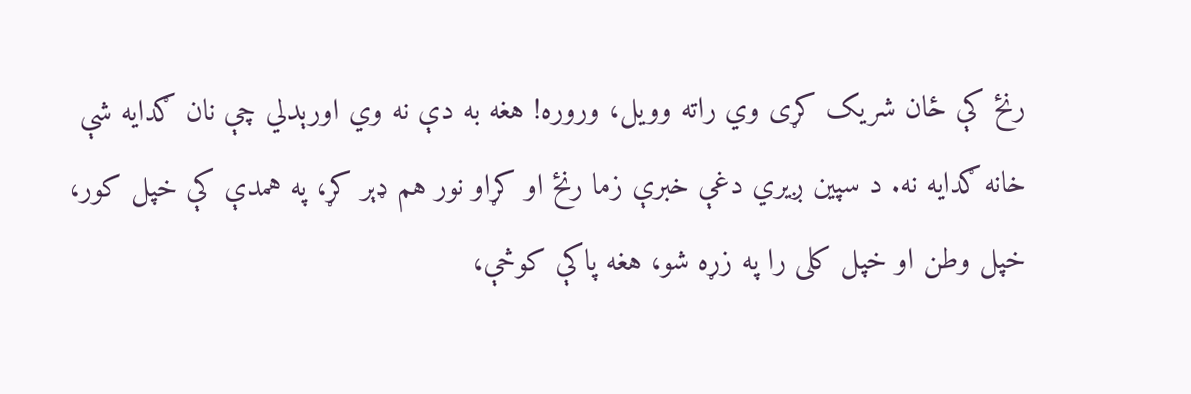رنځ کې ځان شریک کړی وي راته وویل، وروره! هغه به دې نه وي اورېدلي چې نان ګدایه شې خانه ګدایه نه. د سپين ږیري دغې خبرې زما رنځ او کړاو نور هم ډېر کړ، په همدې کې خپل کور، خپل وطن او خپل کلی را په زړه شو، هغه پاکې کوڅې،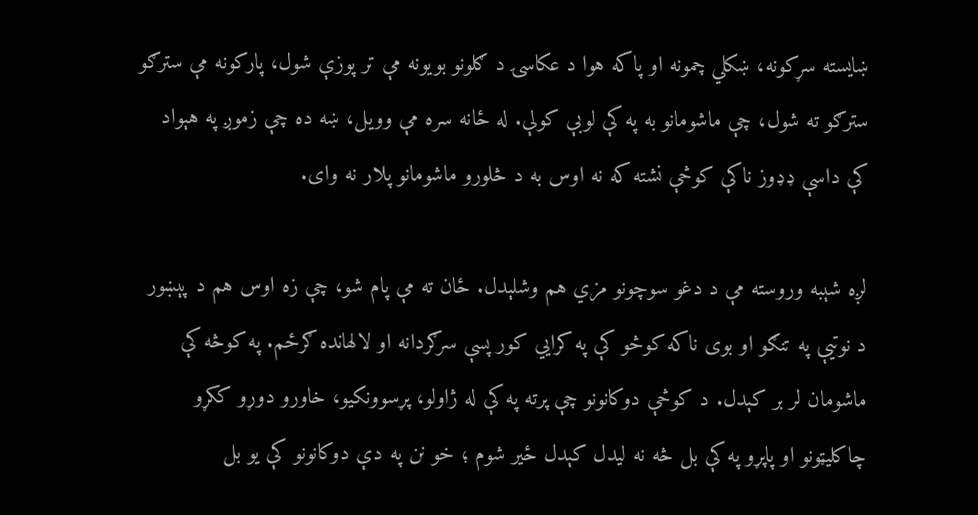ښایسته سړکونه، ښکلي چمونه او پاکه هوا د عکاسۍ د ګلونو بویونه مې تر پوزې شول، پارکونه مې سترګو سترګو ته شول، چې ماشومانو به په کې لوبې کولې. له ځانه سره مې وویل، ښه ده چې زموږ په هېواد کې داسې ډډوز ناکې کوڅې نشته که نه اوس به د څلورو ماشومانو پلار نه وای.

لږه شېبه وروسته مې د دغو سوچونو مزي هم وشلېدل. ځان ته مې پام شو، چې زه اوس هم د پېښور د نوتيې په تنګو او بوی ناکه کوڅو کې په کرايي کور پسې سرګردانه او لالهانده ګرځم. په کوڅه کې ماشومان لر بر کېدل. د کوڅې دوکانونو چې پرته په کې له ژاولو، پړسوونکیو، خاورو دوړو ککړو چاکلیټونو او پاپړو په کې بل څه نه لیدل کېدل ځیر شوم ؛ خو نن په دې دوکانونو کې یو بل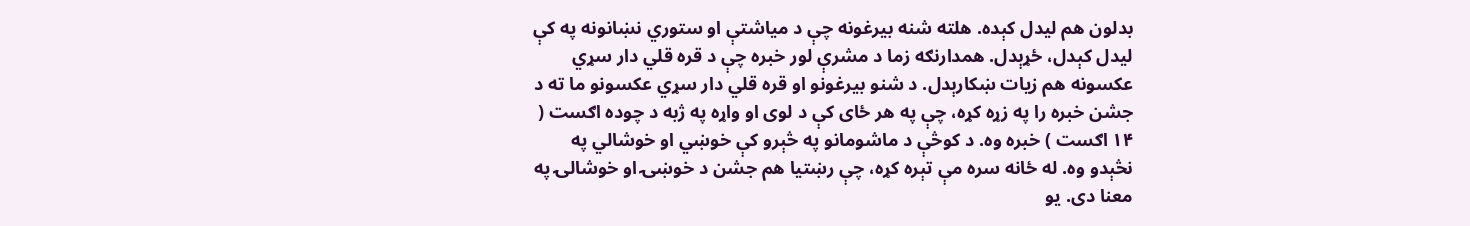بدلون هم لیدل کېده. هلته شنه بیرغونه چې د میاشتې او ستوري نښانونه په کې لیدل کېدل، ځړېدل. همدارنګه زما د مشرې لور خبره چې د قره قلي دار سړي عکسونه هم زیات ښکارېدل. د شنو بیرغونو او قره قلي دار سړي عکسونو ما ته د جشن خبره را په زړه کړه، چې په هر ځای کې د لوی او واړه په ژبه د چوده اګست ( ۱۴ اګست ) خبره وه. د کوڅې د ماشومانو په څېرو کې خوښي او خوشالي په نڅېدو وه. له ځانه سره مې تېره کړه، چې رښتیا هم جشن د خوښۍ او خوشالۍ په معنا دی. یو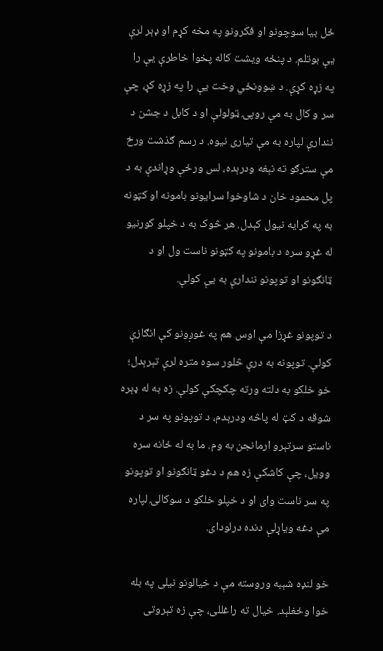ځل بیا سوچونو او فکرونو په مخه کړم او ډېر لرې یې بوتلم. د پنځه ویشت کاله پخوا خاطرې یې را په زړه کړې. د ښوونځي وخت یې را په زړه کړ، چې سر و کال به مې روپۍ ټولولې او د کابل د جشن د نندارې لپاره به مې تیاری نیوه. د رسم ګذشت ورځ مې سترګو ته نېغه ودرېده، لس ورځې وړاندې به د پل محمود خان د شاوخوا سرایونو بامونه او کټونه به په کرایه نیول کېدل. هر څوک به د خپلو کورنیو له غړو سره د بامونو په کټونو ناست ول او د ټانګونو او توپونو نندارې به یې کولې.

د توپونو غړزا مې اوس هم په غوږونو کې انګازې کولې. توپونه به درې څلور سوه متره لرې تېرېدل؛ خو خلکو به دلته ورته چکچکې کولې. زه به له ډېره شوقه د کټ له پاڅه ودرېدم، د توپونو په سر د ناستو سرتېرو ارمانجن به وم. ما به له ځانه سره وویل، چې کاشکې زه هم د دغو ټانګونو او توپونو په سر ناست وای او د خپلو خلکو د سوکالۍ لپاره مې دغه ویاړلې دنده درلودای.

خو لنډه شېبه وروسته مې د خیالونو نیلی په بله خوا وځغلېد. خیال ته راغللی، چې زه تېروتی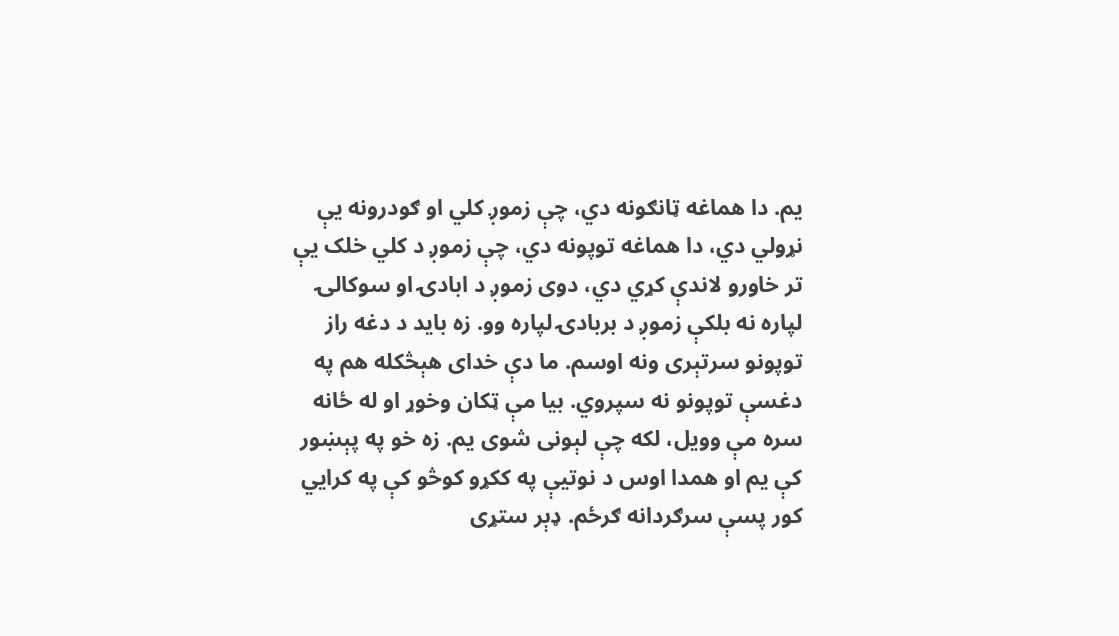یم. دا هماغه ټانګونه دي، چې زموږ کلي او ګودرونه یې نړولي دي، دا هماغه توپونه دي، چې زموږ د کلي خلک یې تر خاورو لاندې کړي دي، دوی زموږ د ابادۍ او سوکالۍ لپاره نه بلکې زموږ د بربادۍ لپاره وو. زه باید د دغه راز توپونو سرتېری ونه اوسم. ما دې خدای هېڅکله هم په دغسې توپونو نه سپروي. بیا مې ټکان وخوړ او له ځانه سره مې وویل، لکه چې لېونی شوی یم. زه خو په پېښور کې یم او همدا اوس د نوتيې په ککړو کوڅو کې په کرايي کور پسې سرګردانه ګرځم. ډېر ستړی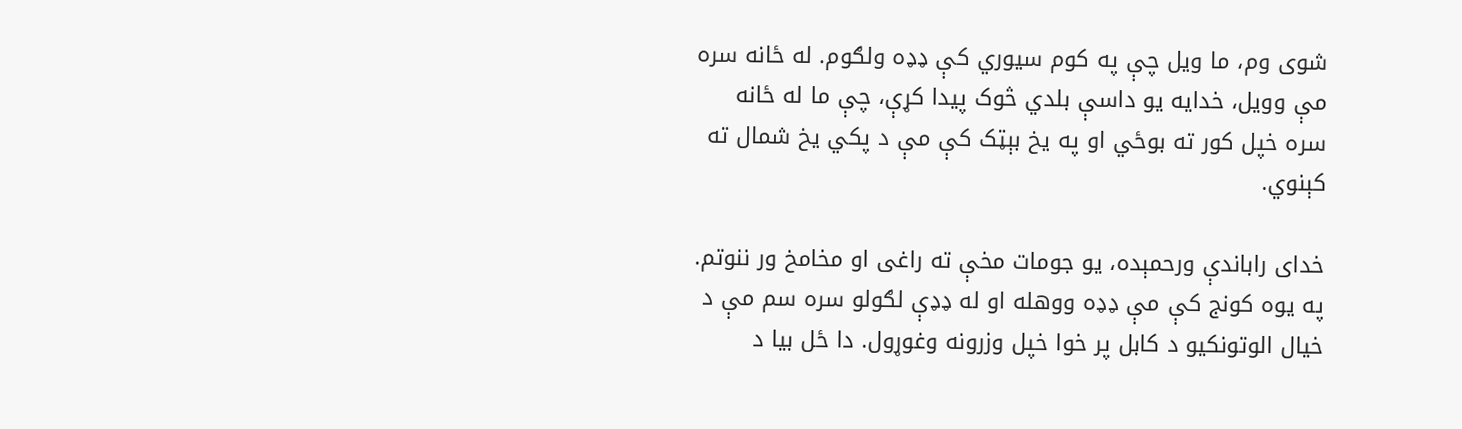شوی وم، ما ویل چې په کوم سیوري کې ډډه ولګوم. له ځانه سره مې وویل، خدایه یو داسې بلدي څوک پیدا کړې، چې ما له ځانه سره خپل کور ته بوځي او په یخ بېټک کې مې د پکي یخ شمال ته کېنوي.

خدای راباندې ورحمېده، یو جومات مخې ته راغی او مخامخ ور ننوتم. په یوه کونج کې مې ډډه ووهله او له ډډې لګولو سره سم مې د خیال الوتونکیو د کابل پر خوا خپل وزرونه وغوړول. دا ځل بیا د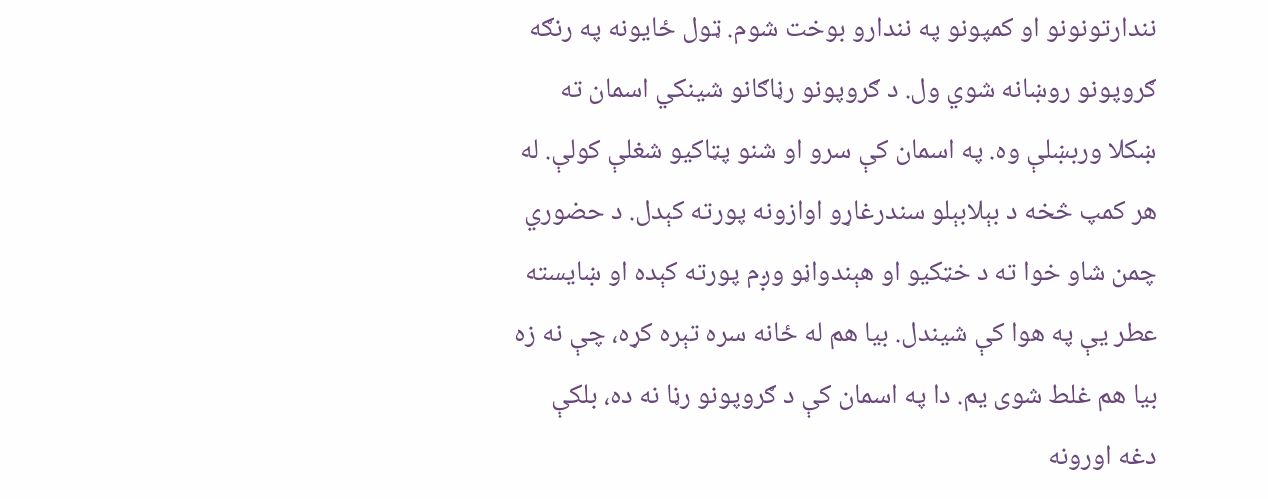نندارتونونو او کمپونو په نندارو بوخت شوم. ټول ځایونه په رنګه ګروپونو روښانه شوي ول. د ګروپونو رڼاګانو شینکي اسمان ته ښکلا وربښلې وه. په اسمان کې سرو او شنو پټاکیو شغلې کولې. له هر کمپ څخه د بېلابېلو سندرغاړو اوازونه پورته کېدل. د حضوري چمن شاو خوا ته د خټکیو او هېندواڼو وږم پورته کېده او ښایسته عطر یې په هوا کې شیندل. بیا هم له ځانه سره تېره کړه، چې نه زه بیا هم غلط شوی یم. دا په اسمان کې د ګروپونو رڼا نه ده، بلکې دغه اورونه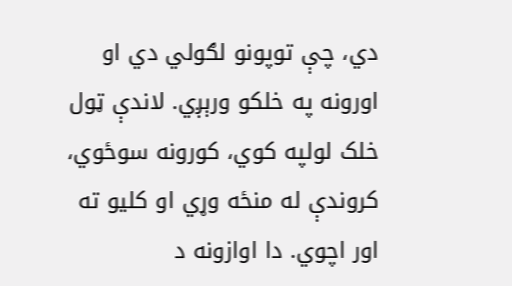دي، چې توپونو لګولي دي او اورونه په خلکو ورېږي. لاندې ټول خلک لولپه کوي، کورونه سوځوي، کروندې له منځه وړي او کلیو ته اور اچوي. دا اوازونه د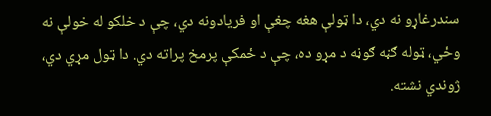سندرغاړو نه دي، دا ټولې هغه چغې او فریادونه دي، چې د خلکو له خولې نه وځي، ټوله ګڼه ګوڼه د مړو ده، چې د ځمکې پرمخ پراته دي. دا ټول مړي دي، ژوندي نشته.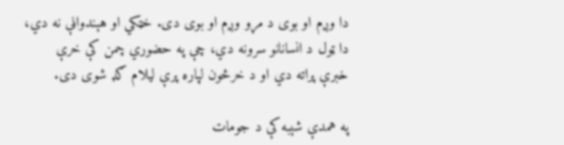دا وږم او بوی د مړو وږم او بوی دی. خټکي او هېندواڼې نه دي، دا ټول د انسانانو سرونه دي، چې په حضوري چمن کې خرې خبرې پراته دي او د خرڅون لپاره پرې لیلام ګډ شوی دی.

په همدې شېبه کې د جومات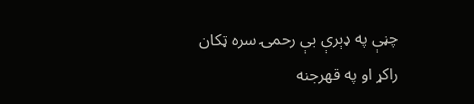چڼې په ډېرې بې رحمۍ سره ټکان راکړ او په قهرجنه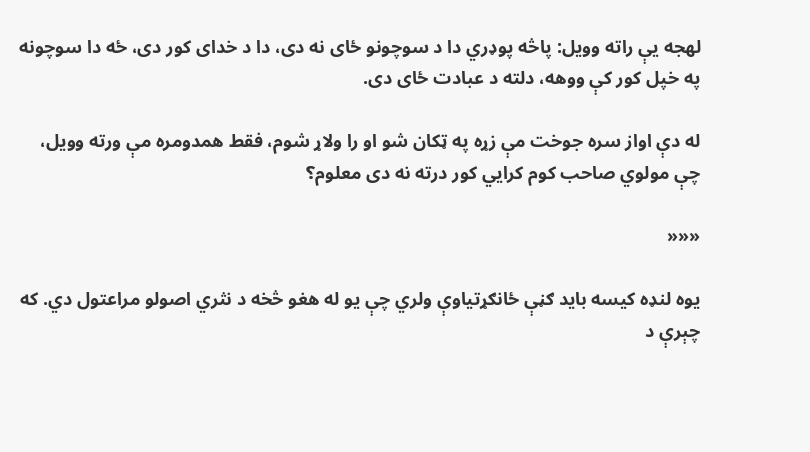لهجه یې راته وویل: پاڅه پوډري دا د سوچونو ځای نه دی، دا د خدای کور دی، ځه دا سوچونه په خپل کور کې ووهه، دلته د عبادت ځای دی.

له دې اواز سره جوخت مې زړه په ټکان شو او را ولاړ شوم، فقط همدومره مې ورته وویل، چې مولوي صاحب کوم کرايي کور درته نه دی معلوم؟

«««

یوه لنډه کیسه باید ګڼې ځانګړتیاوې ولري چې یو له هغو څخه د نثري اصولو مراعتول دي. که چېرې د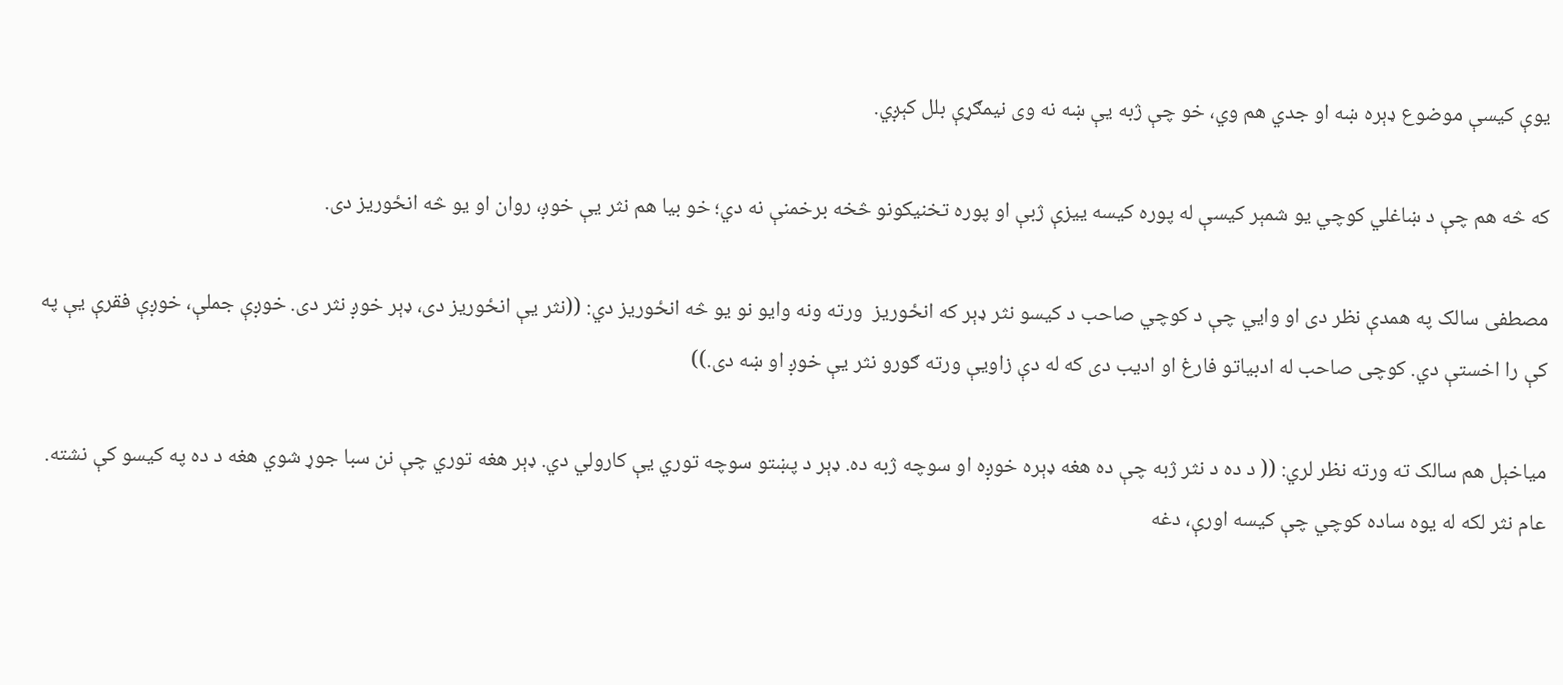یوې کیسې موضوع ډېره ښه او جدي هم وي، خو چې ژبه یې ښه نه وی نیمګړې بلل کېږي.

که څه هم چې د ښاغلي کوچي یو شمېر کیسې له پوره کیسه ییزې ژبې او پوره تخنیکونو څخه برخمنې نه دي؛ خو بیا هم نثر یې خوږ، روان او یو څه انځوریز دی.

مصطفی سالک په همدې نظر دی او وايي چې د کوچي صاحب د کیسو نثر ډېر که انځوریز  ورته ونه وایو نو يو څه انځوریز دي: ((نثر يې انځوریز دی، ډېر خوږ نثر دی. خوږې جملې، خوږې فقرې یې په کې را اخستې دي. کوچی صاحب له ادبیاتو فارغ او ادیب دی که له دې زاویې ورته ګورو نثر یې خوږ او ښه دی.))

میاخېل هم سالک ته ورته نظر لري: (( د ده د نثر ژبه چې ده هغه ډېره خوږه او سوچه ژبه ده. ډېر د پښتو سوچه توري یې کارولي دي. ډېر هغه توري چې نن سبا جوړ شوي هغه د ده په کیسو کې نشته. عام نثر لکه له یوه ساده کوچي چې کیسه اورې، دغه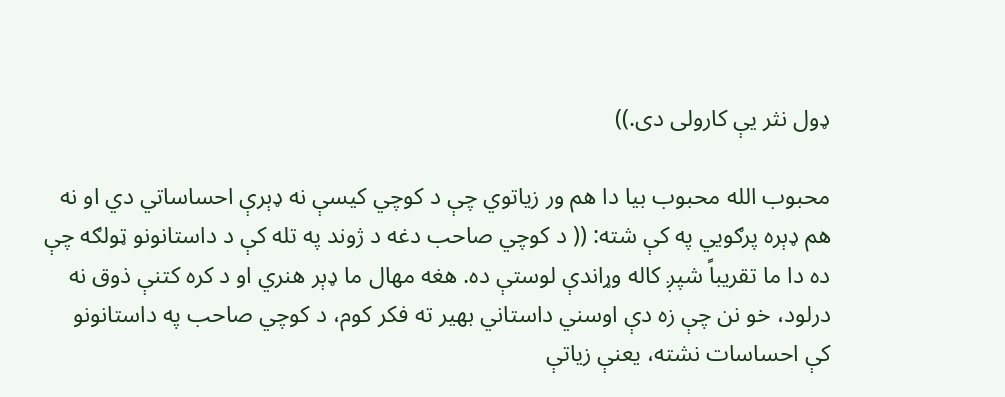ډول نثر یې کارولی دی.))

محبوب الله محبوب بیا دا هم ور زیاتوي چې د کوچي کیسې نه ډېرې احساساتي دي او نه هم ډېره پرګويي په کې شته: (( د کوچي صاحب دغه د ژوند په تله کې د داستانونو ټولګه چې ده دا ما تقریباً شپږ کاله وړاندې لوستې ده. هغه مهال ما ډېر هنري او د کره کتنې ذوق نه درلود، خو نن چې زه دې اوسني داستاني بهیر ته فکر کوم، د کوچي صاحب په داستانونو کې احساسات نشته، یعنې زیاتې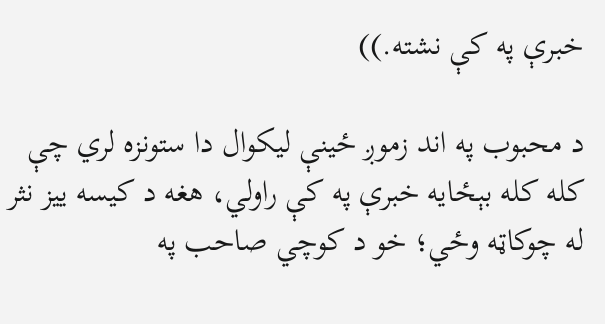خبرې په کې نشته.))

د محبوب په اند زموږ ځينې لیکوال دا ستونزه لري چې کله کله بېځایه خبرې په کې راولي، هغه د کیسه ییز نثر له چوکاټه وځي؛ خو د کوچي صاحب په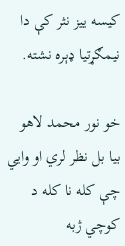کیسه ییز نثر کې دا نیمګړتیا ډېره نشته.

خو نور محمد لاهو بیا بل نظر لري او وایي چې کله نا کله د کوچي ژبه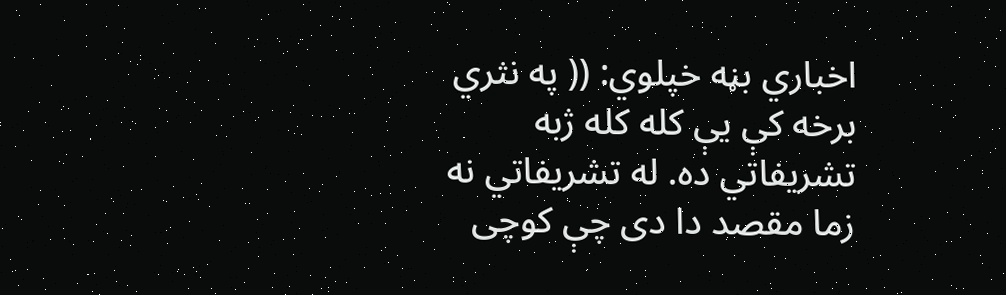اخباري بڼه خپلوي: (( په نثري برخه کې یې کله کله ژبه تشریفاتي ده. له تشریفاتي نه زما مقصد دا دی چې کوچی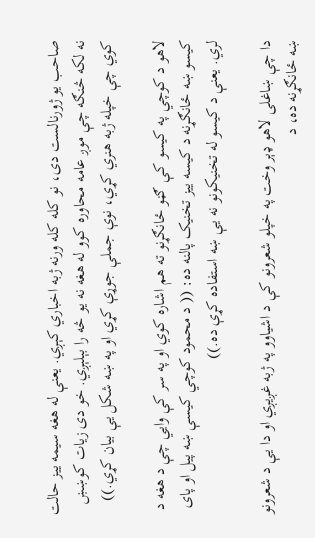صاحب یو ژورنالست دی، نو کله کله ورنه ژبه اخباري کېږي. یعنې له هغه سیمه ییز حالت نه لکه څنګه چې موږ عامه محاوره کوو له هغه نه یو څه را بېلېږي. خو دی زیات کوښښ کوي چې خپله ژبه هنري کړي، نوې جملې جوړې کړي او په ښه شکل یې بیان کړي.))

لاهو د کوچي په کیسو کې ګڼو ځانګړنو ته هم اشاره کوي او په سر کې وايي چې د هغه د کیسو ښه ځانګړنه د کیسه ییز تخنیک پالنه ده: (( د محمود کوچي کیسې ښه پیل او پای لري. یعنې د کیسو له تخنیکونو نه یې ښه استفاده کړې ده.))

دا چې ښاغلی لاهو ډېر وخت په خپلو شعرونو کې د اشیاوو په ژبه غږیږي او دا یې د شعرونو ښه ځانګړنه ده، د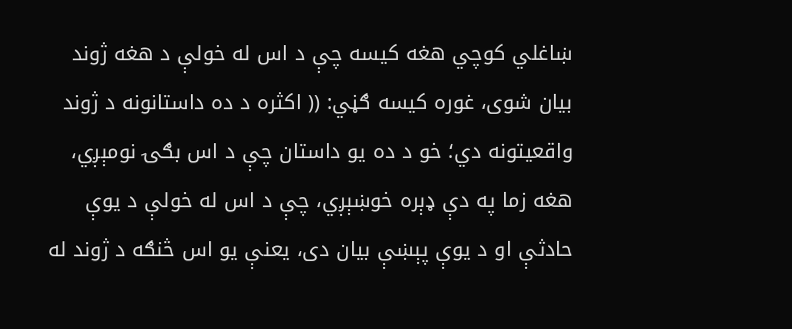ښاغلي کوچي هغه کیسه چې د اس له خولې د هغه ژوند بیان شوی، غوره کیسه ګڼي: (( اکثره د ده داستانونه د ژوند واقعیتونه دي؛ خو د ده یو داستان چې د اس بګۍ نومېږي، هغه زما په دې ډېره خوښېږي، چې د اس له خولې د یوې حادثې او د یوې پېښې بیان دی، یعنې یو اس څنګه د ژوند له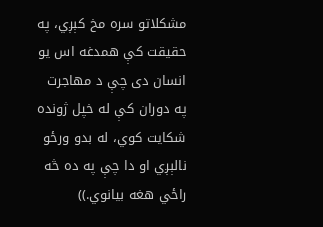مشکلاتو سره مخ کېږي، په حقیقت کې همدغه اس یو انسان دی چې د مهاجرت په دوران کې له خپل ژونده شکایت کوي، له بدو ورځو نالېږي او دا چې په ده څه راځي هغه بیانوي.))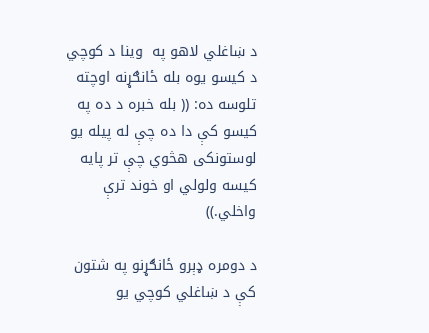د ښاغلي لاهو په  وینا د کوچي د کیسو یوه بله ځانګړنه اوچته تلوسه ده: (( بله خبره د ده په کیسو کې دا ده چې له پيله یو لوستونکی هڅوي چې تر پایه کیسه ولولي او خوند ترې واخلي.))

د دومره ډېرو ځانګړنو په شتون کې د ښاغلي کوچي یو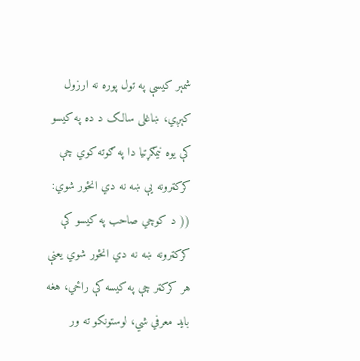شمېر کیسې په تول پوره نه ارزول کېږي، ښاغلی سالک د ده په کیسو کې یوه نیمګړتیا دا په ګوته کوي چې کرکټرونه یې ښه نه دي انځور شوي: (( د کوچي صاحب په کیسو کې کرکټرونه ښه نه دي انځور شوي یعنې هر کرکټر چې په کیسه کې راځي، هغه باید معرفي شي، لوستونکو ته ور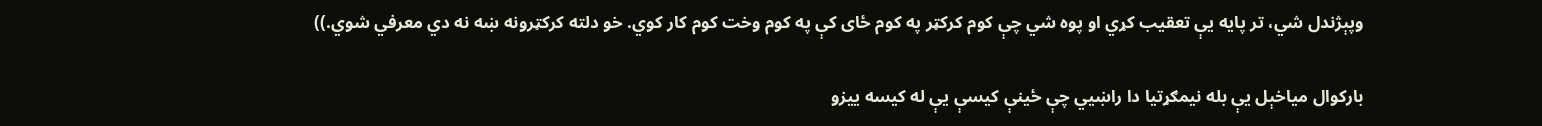وپېژندل شي، تر پایه یې تعقیب کړي او پوه شي چې کوم کرکټر په کوم ځای کې په کوم وخت کوم کار کوي. خو دلته کرکټرونه ښه نه دي معرفي شوي.))

بارکوال میاخېل یې بله نیمګړتیا دا راښيي چې ځینې کیسې یې له کیسه ییزو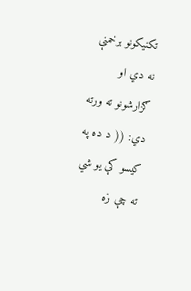تکنیکونو برخمنې نه دي او ګزارشونو ته ورته دي: (( د ده په کیسو کې یو شي ته چې زه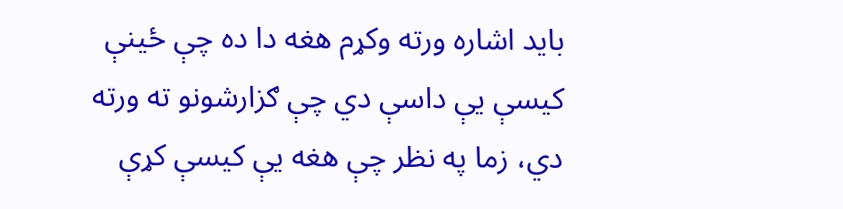باید اشاره ورته وکړم هغه دا ده چې ځینې کیسې يې داسې دي چې ګزارشونو ته ورته دي، زما په نظر چې هغه یې کیسې کړې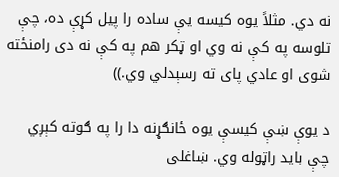نه دي. مثلاً یوه کیسه یې ساده را پیل کړې ده، چې تلوسه په کې نه وي او ټکر هم په کې نه دی رامنځته شوی او عادي پای ته رسېدلي وي.))

د یوې ښې کیسې یوه ځانګړنه دا را په ګوته کېږي چې باید راټوله وي. ښاغلی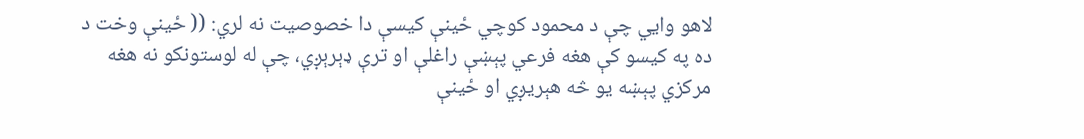لاهو وايي چې د محمود کوچي ځینې کیسې دا خصوصیت نه لري: (( ځینې وخت د ده په کیسو کې هغه فرعي پېښې راغلې او ترې ډېرېږي، چې له لوستونکو نه هغه مرکزي پېښه یو څه هېريږي او ځینې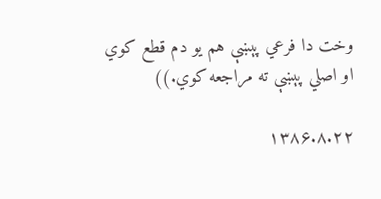وخت دا فرعي پېښې هم یو دم قطع کوي او اصلي پېښې ته مراجعه کوي.))

۱۳۸۶.۸.۲۲